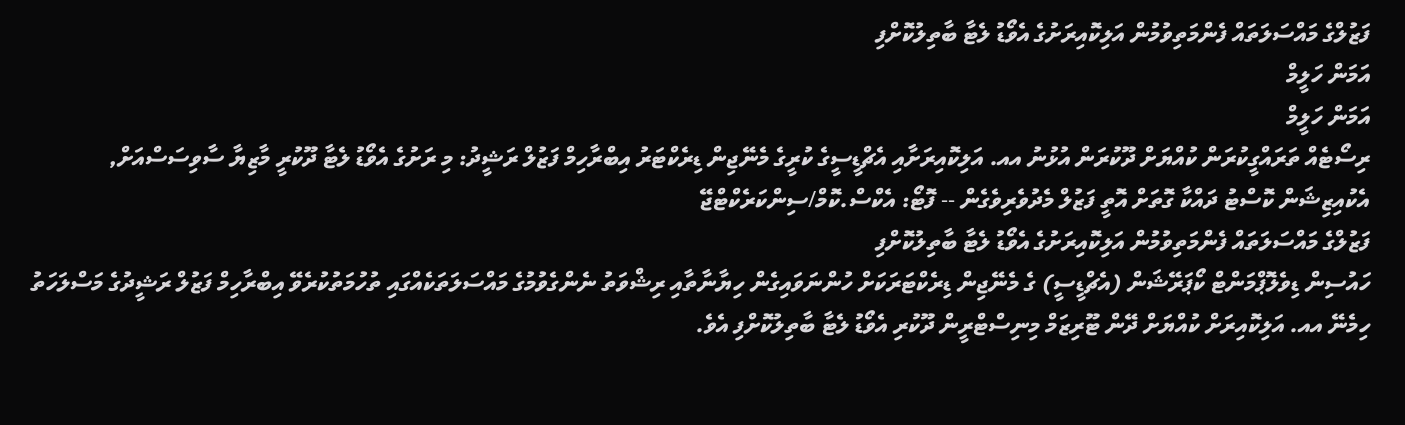ފަޒުލްގެ މައްސަލަތައް ފެންމަތިވުމުން އަލިކޮއިރަށުގެ އެވޯޑު ލެޓާ ބާތިލުކޮށްފި
އަމަން ހަލީމް
އަމަން ހަލީމް
ރިސޯޓެއް ތަރައްގީކުރަން ކުއްޔަށް ދޫކުރަން އުޅުނު އއ. އަލިކޮއިރަށާއި އެޗްޑީސީގެ ކުރީގެ މެނޭޖިން ޑިރެކްޓަރު އިބްރާހިމް ފަޒުލް ރަޝީދު: މި ރަށުގެ އެވޯޑު ލެޓާ ދޫކުރީ މާޒިޔާ ސާވިސަސްއަށް, އެކުއިޒިޝަން ކޮސްޓު ދައްކާ ގޮތަށް އޮތީ ފަޒުލް މެދުވެރިވެގެން -- ފޮޓޯ: އެކްސް.ކޮމް/ސިންކަރެކްޓްޖޭ
ފަޒުލްގެ މައްސަލަތައް ފެންމަތިވުމުން އަލިކޮއިރަށުގެ އެވޯޑު ލެޓާ ބާތިލުކޮށްފި
ހައުސިން ޑިވެލޮޕްމަންޓް ކޯޕަރޭޝަން (އެޗްޑީސީ) ގެ މެނޭޖިން ޑިރެކްޓަރަކަށް ހުންނަވައިގެން ހިޔާނާތާއި ރިޝްވަތު ނެންގެވުމުގެ މައްސަލަތަކެއްގައި ތުހުމަތުކުރެވޭ އިބްރާހިމް ފަޒުލް ރަޝީދުގެ މަސްލަހަތު ހިމެނޭ އއ. އަލިކޮއިރަށް ކުއްޔަށް ދޭން ޓޫރިޒަމް މިނިސްޓްރީން ދޫކުރި އެވޯޑު ލެޓާ ބާތިލުކޮށްފި އެވެ.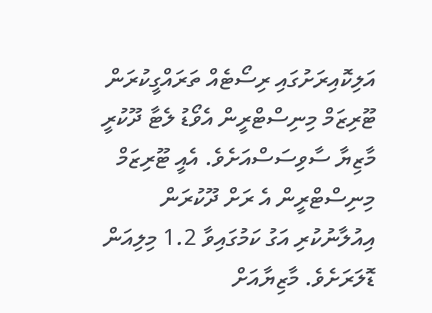އަލިކޮއިރަށުގައި ރިސޯޓެއް ތަރައްގީކުރަން ޓޫރިޒަމް މިނިސްޓްރީން އެވޯޑު ލެޓާ ދޫކުރީ މާޒިޔާ ސާވިސަސްއަށެވެ. އެއީ ޓޫރިޒަމް މިނިސްޓްރީން އެ ރަށް ދޫކުރަން އިއުލާނުކުރި އަގު ކަމުގައިވާ 1.2 މިލިއަން ޑޮލަރަށެވެ. މާޒިޔާއަށް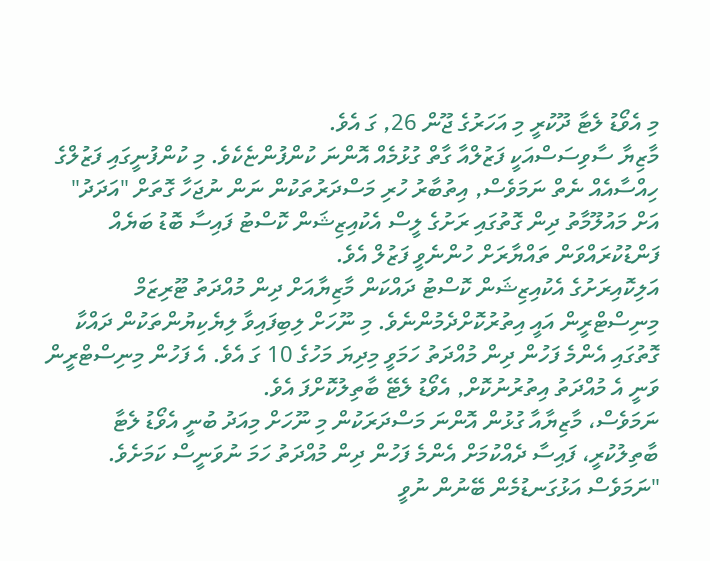މި އެވޯޑު ލެޓާ ދޫކުރީ މި އަހަރުގެ ޖޫން 26, ގަ އެވެ.
މާޒިޔާ ސާވިސަސްއަކީ ފަޒުލްއާ ގާތް ގުޅުމެއް އޮންނަ ކުންފުންޏެކެވެ. މި ކުންފުނީގައި ފަޒުލްގެ ހިއްސާއެއް ނެތް ނަމަވެސް, އިތުބާރު ހުރި މަސްދަރުތަކުން ނަން ނުޖަހާ ގޮތަށް "އަދަދު" އަށް މައުލޫމާތު ދިން ގޮތުގައި ރަށުގެ ލީސް އެކުއިޒިޝަން ކޮސްޓު ފައިސާ ބޮޑު ބަޔެއް ފަންޑުކުރައްވަން ތައްޔާރަށް ހުންނެވީ ފަޒުލް އެވެ.
އަލިކޮއިރަށުގެ އެކުއިޒިޝަން ކޮސްޓު ދައްކަން މާޒިޔާއަށް ދިން މުއްދަތު ޓޫރިޒަމް މިނިސްޓްރީން އައީ އިތުރުކޮށްދެމުންނެވެ. މި ނޫހަށް ލިބިފައިވާ ލިޔެކިޔުންތަކުން ދައްކާ ގޮތުގައި އެންމެ ފަހުން ދިން މުއްދަތު ހަމަވީ މިދިޔަ މަހުގެ 10 ގަ އެވެ. އެ ފަހުން މިނިސްޓްރީން ވަނީ އެ މުއްދަތު އިތުރުނުކޮށް, އެވޯޑު ލެޓޭ ބާތިލުކޮށްފަ އެވެ.
ނަމަވެސް، މާޒިޔާއާ ގުޅުން އޮންނަ މަސްދަރަކުން މި ނޫހަށް މިއަދު ބުނީ އެވޯޑު ލެޓާ ބާތިލުކުރީ، ފައިސާ ދެއްކުމަށް އެންމެ ފަހުން ދިން މުއްދަތު ހަމަ ނުވަނީސް ކަމަށެވެ.
"ނަމަވެސް އަޅުގަނޑުމެން ބޭނުން ނުވީ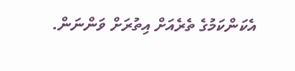އެކަންކަމުގެ ތެރެއަށް އިތުރަށް ވަންނަން.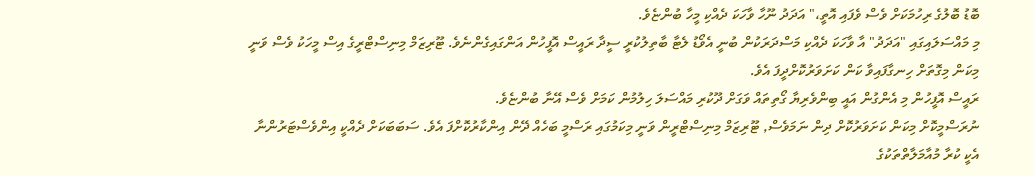ބޮޑު ބޮލުގެ ރިހުމަކަށް ވެސް ވެފައި އޮތީ،" އަދަދު ނޫހާ ވާހަކަ ދެއްކި މީހާ ބުންޏެވެ.
މި މައްސަލައިގައި "އަދަދު" އާ ވާހަކަ ދެއްކި މަސްދަރަކުން ބުނީ އެވޯޑު ލެޓާ ބާތިލުކުރީ ސީދާ ރައީސް އޮފީހުން އަންގައިގެންނެވެ. ޓޫރިޒަމް މިނިސްޓްރީގެ އިސް މީހަކު ވެސް ވަނީ މިކަން މިގޮތަށް ހިނގާފައިވާ ކަން ކަށަވަރުކޮށްދީފަ އެވެ.
ރައީސް އޮފީހުން މި އެންގުން އައީ ބިންވެރިޔާ ގޯތިތައް ވަގަށް ދޫކުރި މައްސަލަ ހިލުމުން ކަމަށް ވެސް އޭނާ ބުންޏެވެ.
ނުރަސްމީކޮށް މިކަން ކަށަވަރުކޮށް ދިން ނަމަވެސް, ޓޫރިޒަމް މިނިސްޓްރީން ވަނީ މިކަމުގައި ރަސްމީ ބަހެއް ދޭން އިންކާރުކޮށްފަ އެވެ. ސަބަބަކަށް ދެއްކީ އިންވެސްޓަރުންނާ އެކީ ކުރާ މުއާމަލާތްތަކުގެ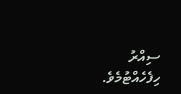ސިއްރު ހިފެހެއްޓުމެވެ.